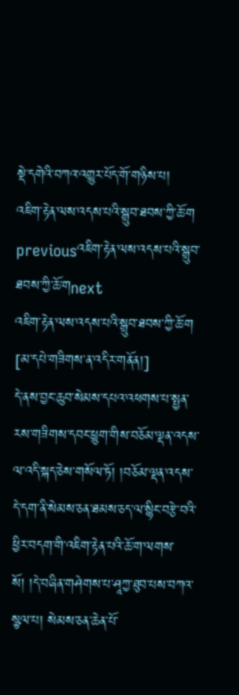སྡེ་དགེའི་བཀའ་འགྱུར་པོད་གོ་གཉིས་པ།
འཇིག་རྟེན་ལས་འདས་པའི་སྒྲུབ་ཐབས་ཀྱི་ཆོ་ག
previousའཇིག་རྟེན་ལས་འདས་པའི་སྒྲུབ་ཐབས་ཀྱི་ཆོ་གnext
འཇིག་རྟེན་ལས་འདས་པའི་སྒྲུབ་ཐབས་ཀྱི་ཆོ་ག
[མ་དཔེ་གཟིགས་ན་འདིར་གནོན།]
དེ་ནས་བྱང་ཆུབ་སེམས་དཔའ་འཕགས་པ་སྤྱན་རས་གཟིགས་དབང་ཕྱུག་གིས་བཅོམ་ལྡན་འདས་ལ་འདི་སྐད་ཅེས་གསོལ་ཏོ། །བཅོམ་ལྡན་འདས་དེ་དག་ནི་སེམས་ཅན་ཐམས་ཅད་ལ་སྙིང་བརྩེ་བའི་ཕྱིར་བདག་གི་འཇིག་རྟེན་པའི་ཆོ་ག་ལགས་སོ། །དེ་བཞིན་གཤེགས་པ་ཤཱཀྱ་ཐུབ་པས་བཀའ་སྩལ་པ། སེམས་ཅན་ཆེན་པོ་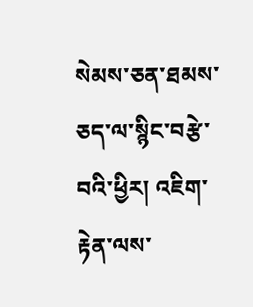སེམས་ཅན་ཐམས་ཅད་ལ་སྙིང་བརྩེ་བའི་ཕྱིར། འཇིག་རྟེན་ལས་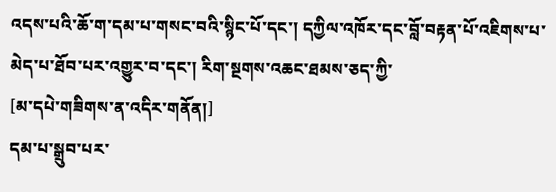འདས་པའི་ཆོ་ག་དམ་པ་གསང་བའི་སྙིང་པོ་དང་། དཀྱིལ་འཁོར་དང་བློ་བརྟན་པོ་འཇིགས་པ་མེད་པ་ཐོབ་པར་འགྱུར་བ་དང་། རིག་སྔགས་འཆང་ཐམས་ཅད་ཀྱི་
[མ་དཔེ་གཟིགས་ན་འདིར་གནོན།]
དམ་པ་སྒྲུབ་པར་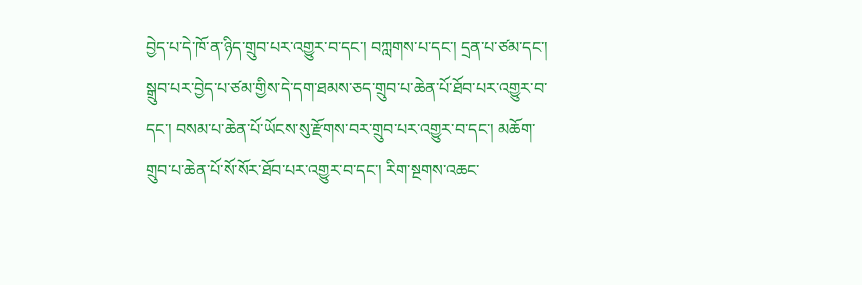བྱེད་པ་དེ་ཁོ་ན་ཉིད་གྲུབ་པར་འགྱུར་བ་དང་། བཀླགས་པ་དང་། དྲན་པ་ཙམ་དང་། སྒྲུབ་པར་བྱེད་པ་ཙམ་གྱིས་དེ་དག་ཐམས་ཅད་གྲུབ་པ་ཆེན་པོ་ཐོབ་པར་འགྱུར་བ་དང་། བསམ་པ་ཆེན་པོ་ཡོངས་སུ་རྫོགས་བར་གྲུབ་པར་འགྱུར་བ་དང་། མཆོག་གྲུབ་པ་ཆེན་པོ་སོ་སོར་ཐོབ་པར་འགྱུར་བ་དང་། རིག་སྔགས་འཆང་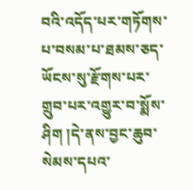བའི་འདོད་པར་གཏོགས་པ་བསམ་པ་ཐམས་ཅད་ཡོངས་སུ་རྫོགས་པར་གྲུབ་པར་འགྱུར་བ་སྨོས་ཤིག །དེ་ནས་བྱང་ཆུབ་སེམས་དཔའ་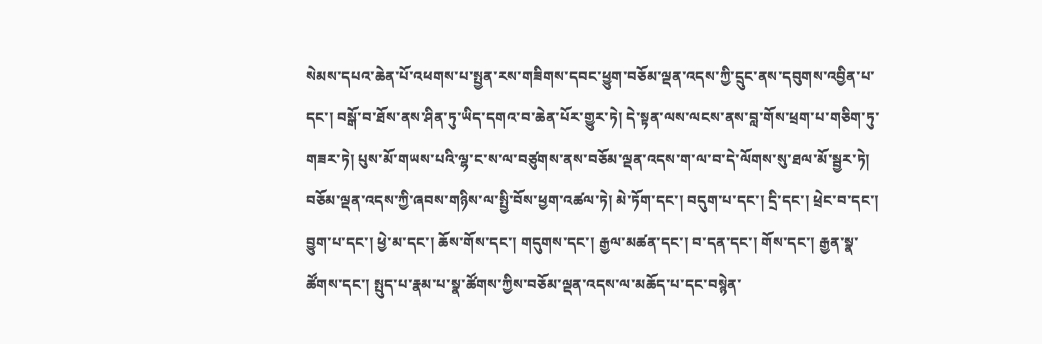སེམས་དཔའ་ཆེན་པོ་འཕགས་པ་སྤྱན་རས་གཟིགས་དབང་ཕྱུག་བཅོམ་ལྡན་འདས་ཀྱི་དྲུང་ནས་དབུགས་འབྱིན་པ་དང་། བསྒོ་བ་ཐོས་ནས་ཤིན་ཏུ་ཡིད་དགའ་བ་ཆེན་པོར་གྱུར་ཏེ། དེ་སྟན་ལས་ལངས་ནས་བླ་གོས་ཕྲག་པ་གཅིག་ཏུ་གཟར་ཏེ། པུས་མོ་གཡས་པའི་ལྷ་ང་ས་ལ་བཙུགས་ནས་བཅོམ་ལྡན་འདས་ག་ལ་བ་དེ་ལོགས་སུ་ཐལ་མོ་སྦྱར་ཏེ། བཅོམ་ལྡན་འདས་ཀྱི་ཞབས་གཉིས་ལ་སྤྱི་བོས་ཕྱག་འཚལ་ཏེ། མེ་ཏོག་དང་། བདུག་པ་དང་། དྲི་དང་། ཕྲེང་བ་དང་། བྱུག་པ་དང་། ཕྱེ་མ་དང་། ཆོས་གོས་དང་། གདུགས་དང་། རྒྱལ་མཚན་དང་། བ་དན་དང་། གོས་དང་། རྒྱན་སྣ་ཚོགས་དང་། སྤུད་པ་རྣམ་པ་སྣ་ཚོགས་ཀྱིས་བཅོམ་ལྡན་འདས་ལ་མཆོད་པ་དང་བསྙེན་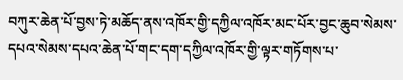བཀུར་ཆེན་པོ་བྱས་ཏེ་མཆོད་ནས་འཁོར་གྱི་དཀྱིལ་འཁོར་མང་པོར་བྱང་ཆུབ་སེམས་དཔའ་སེམས་དཔའ་ཆེན་པོ་གང་དག་དཀྱིལ་འཁོར་གྱི་ལྟར་གཏོགས་པ་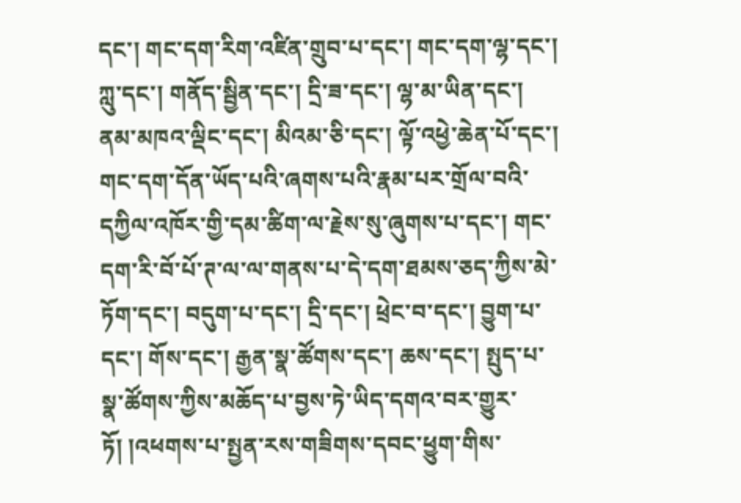དང་། གང་དག་རིག་འཛིན་གྲུབ་པ་དང་། གང་དག་ལྷ་དང་། ཀླུ་དང་། གནོད་སྦྱིན་དང་། དྲི་ཟ་དང་། ལྷ་མ་ཡིན་དང་། ནམ་མཁའ་ལྡིང་དང་། མིའམ་ཅི་དང་། ལྟོ་འཕྱེ་ཆེན་པོ་དང་། གང་དག་དོན་ཡོད་པའི་ཞགས་པའི་རྣམ་པར་གྲོལ་བའི་དཀྱིལ་འཁོར་གྱི་དམ་ཚིག་ལ་རྗེས་སུ་ཞུགས་པ་དང་། གང་དག་རི་བོ་པོ་ཊ་ལ་ལ་གནས་པ་དེ་དག་ཐམས་ཅད་ཀྱིས་མེ་ཏོག་དང་། བདུག་པ་དང་། དྲི་དང་། ཕྲེང་བ་དང་། བྱུག་པ་དང་། གོས་དང་། རྒྱན་སྣ་ཚོགས་དང་། ཆས་དང་། སྤུད་པ་སྣ་ཚོགས་ཀྱིས་མཆོད་པ་བྱས་ཏེ་ཡིད་དགའ་བར་གྱུར་ཏོ། །འཕགས་པ་སྤྱན་རས་གཟིགས་དབང་ཕྱུག་གིས་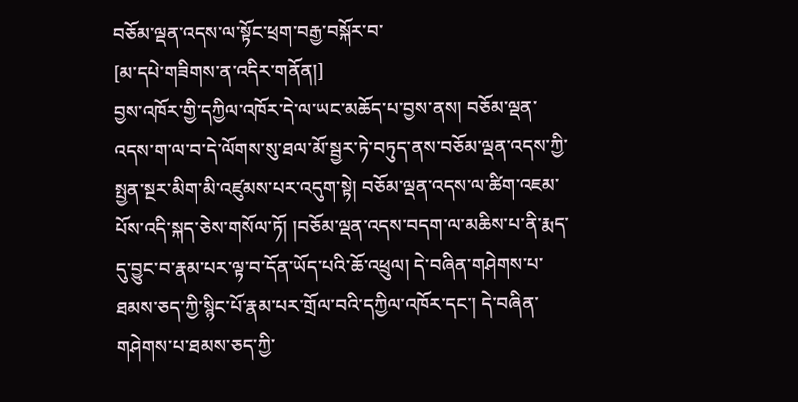བཅོམ་ལྡན་འདས་ལ་སྟོང་ཕྲག་བརྒྱ་བསྐོར་བ་
[མ་དཔེ་གཟིགས་ན་འདིར་གནོན།]
བྱས་འཁོར་གྱི་དཀྱིལ་འཁོར་དེ་ལ་ཡང་མཆོད་པ་བྱས་ནས། བཅོམ་ལྡན་འདས་ག་ལ་བ་དེ་ལོགས་སུ་ཐལ་མོ་སྦྱར་ཏེ་བཏུད་ནས་བཅོམ་ལྡན་འདས་ཀྱི་སྤྱན་སྔར་མིག་མི་འཛུམས་པར་འདུག་སྟེ། བཅོམ་ལྡན་འདས་ལ་ཚིག་འཇམ་པོས་འདི་སྐད་ཅེས་གསོལ་ཏོ། །བཅོམ་ལྡན་འདས་བདག་ལ་མཆིས་པ་ནི་རྨད་དུ་བྱུང་བ་རྣམ་པར་ལྟ་བ་དོན་ཡོད་པའི་ཆོ་འཕྲུལ། དེ་བཞིན་གཤེགས་པ་ཐམས་ཅད་ཀྱི་སྙིང་པོ་རྣམ་པར་གྲོལ་བའི་དཀྱིལ་འཁོར་དང་། དེ་བཞིན་གཤེགས་པ་ཐམས་ཅད་ཀྱི་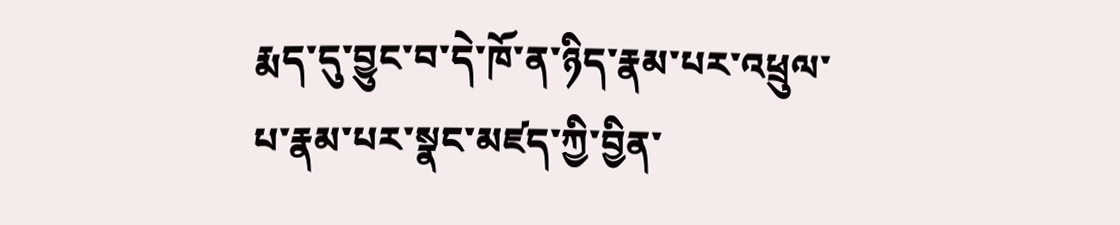རྨད་དུ་བྱུང་བ་དེ་ཁོ་ན་ཉིད་རྣམ་པར་འཕྲུལ་པ་རྣམ་པར་སྣང་མཛད་ཀྱི་བྱིན་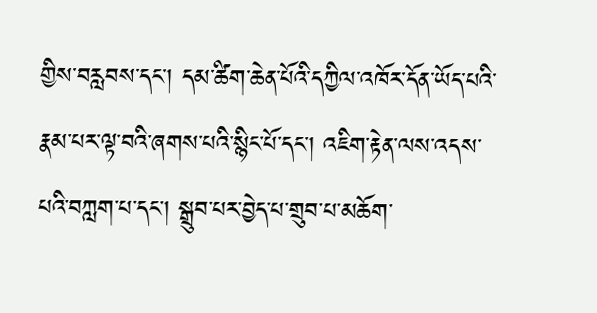གྱིས་བརླབས་དང་། དམ་ཚིག་ཆེན་པོའི་དཀྱིལ་འཁོར་དོན་ཡོད་པའི་རྣམ་པར་ལྟ་བའི་ཞགས་པའི་སྙིང་པོ་དང་། འཇིག་རྟེན་ལས་འདས་པའི་བཀླག་པ་དང་། སྒྲུབ་པར་བྱེད་པ་གྲུབ་པ་མཆོག་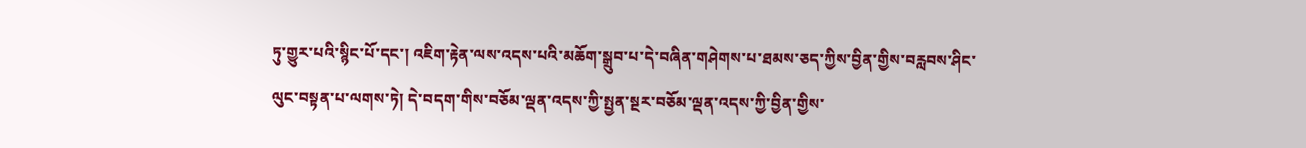ཏུ་གྱུར་པའི་སྙིང་པོ་དང་། འཇིག་རྟེན་ལས་འདས་པའི་མཆོག་སྒྲུབ་པ་དེ་བཞིན་གཤེགས་པ་ཐམས་ཅད་ཀྱིས་བྱིན་གྱིས་བརླབས་ཤིང་ལུང་བསྟན་པ་ལགས་ཏེ། དེ་བདག་གིས་བཅོམ་ལྡན་འདས་ཀྱི་སྤྱན་སྔར་བཅོམ་ལྡན་འདས་ཀྱི་བྱིན་གྱིས་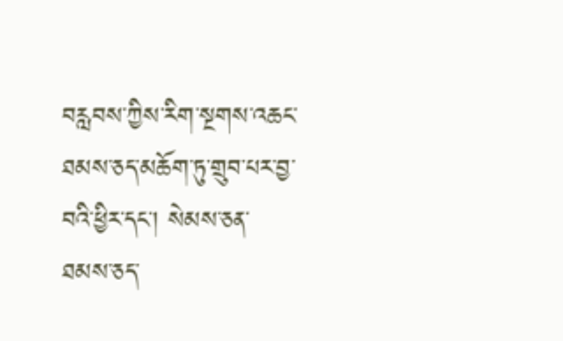བརླབས་ཀྱིས་རིག་སྔགས་འཆང་ཐམས་ཅད་མཆོག་ཏུ་གྲུབ་པར་བྱ་བའི་ཕྱིར་དང་། སེམས་ཅན་ཐམས་ཅད་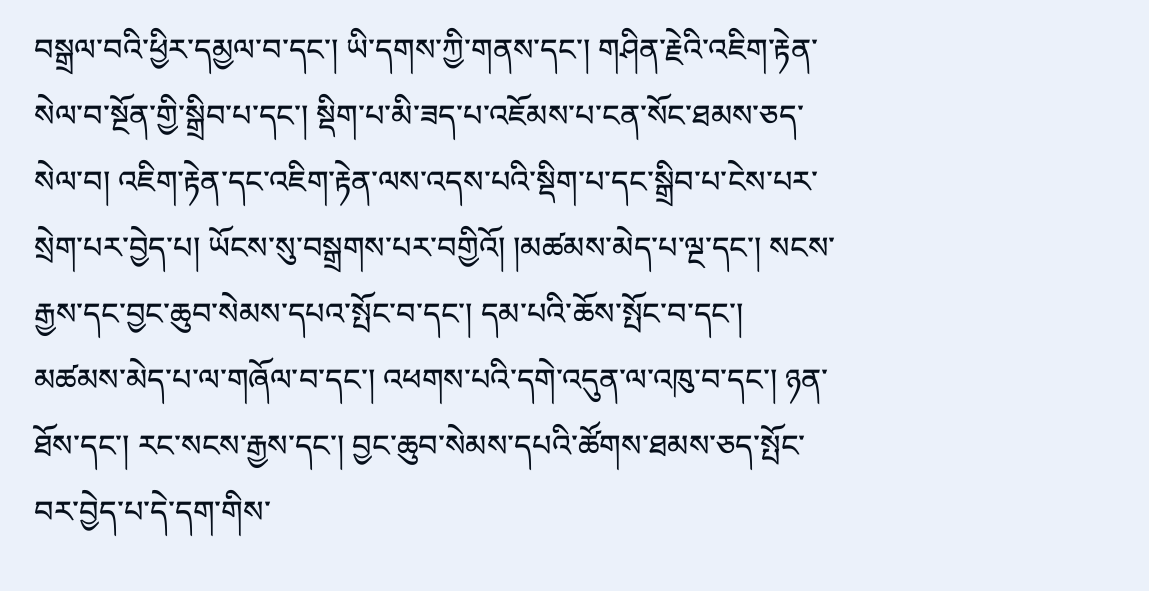བསྒྲལ་བའི་ཕྱིར་དམྱལ་བ་དང་། ཡི་དགས་ཀྱི་གནས་དང་། གཤིན་རྗེའི་འཇིག་རྟེན་སེལ་བ་སྔོན་གྱི་སྒྲིབ་པ་དང་། སྡིག་པ་མི་ཟད་པ་འཇོམས་པ་ངན་སོང་ཐམས་ཅད་སེལ་བ། འཇིག་རྟེན་དང་འཇིག་རྟེན་ལས་འདས་པའི་སྡིག་པ་དང་སྒྲིབ་པ་ངེས་པར་སྲེག་པར་བྱེད་པ། ཡོངས་སུ་བསྒྲགས་པར་བགྱིའོ། །མཚམས་མེད་པ་ལྔ་དང་། སངས་རྒྱས་དང་བྱང་ཆུབ་སེམས་དཔའ་སྤོང་བ་དང་། དམ་པའི་ཆོས་སྤོང་བ་དང་། མཚམས་མེད་པ་ལ་གཞོལ་བ་དང་། འཕགས་པའི་དགེ་འདུན་ལ་འཁུ་བ་དང་། ཉན་ཐོས་དང་། རང་སངས་རྒྱས་དང་། བྱང་ཆུབ་སེམས་དཔའི་ཚོགས་ཐམས་ཅད་སྤོང་བར་བྱེད་པ་དེ་དག་གིས་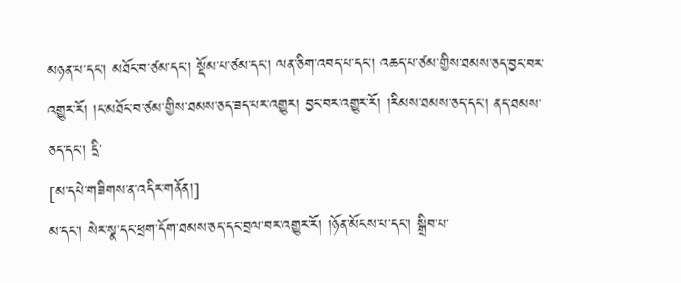མཉན་པ་དང་། མཐོང་བ་ཙམ་དང་། སྡོམ་པ་ཙམ་དང་། ལན་ཅིག་འབད་པ་དང་། འཆད་པ་ཙམ་གྱིས་ཐམས་ཅད་བྱང་བར་འགྱུར་རོ། །ང་མཐོང་བ་ཙམ་གྱིས་ཐམས་ཅད་ཟད་པར་འགྱུར། བྱང་བར་འགྱུར་རོ། །རིམས་ཐམས་ཅད་དང་། ནད་ཐམས་ཅད་དང་། དྲི་
[མ་དཔེ་གཟིགས་ན་འདིར་གནོན།]
མ་དང་། སེར་སྣ་དང་ཕྲག་དོག་ཐམས་ཅད་དང་བྲལ་བར་འགྱུར་རོ། །ཉོན་མོངས་པ་དང་། སྒྲིབ་པ་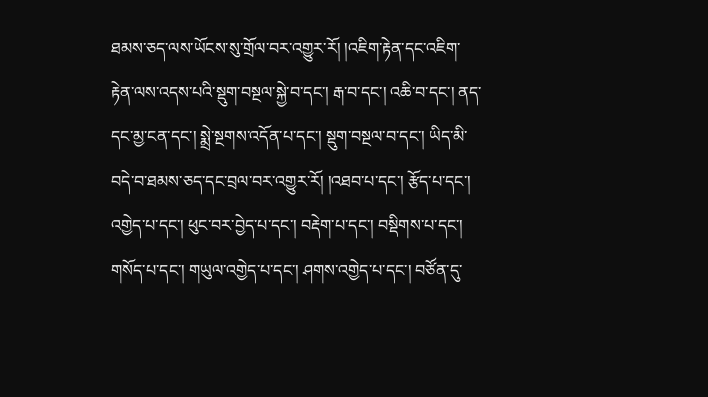ཐམས་ཅད་ལས་ཡོངས་སུ་གྲོལ་བར་འགྱུར་རོ། །འཇིག་རྟེན་དང་འཇིག་རྟེན་ལས་འདས་པའི་སྡུག་བསྔལ་སྐྱེ་བ་དང་། རྒ་བ་དང་། འཆི་བ་དང་། ནད་དང་མྱ་ངན་དང་། སྨྲེ་སྔགས་འདོན་པ་དང་། སྡུག་བསྔལ་བ་དང་། ཡིད་མི་བདེ་བ་ཐམས་ཅད་དང་བྲལ་བར་འགྱུར་རོ། །འཐབ་པ་དང་། རྩོད་པ་དང་། འགྱེད་པ་དང་། ཕུང་བར་བྱེད་པ་དང་། བརྡེག་པ་དང་། བསྡིགས་པ་དང་། གསོད་པ་དང་། གཡུལ་འགྱེད་པ་དང་། ཤགས་འགྱེད་པ་དང་། བཙོན་དུ་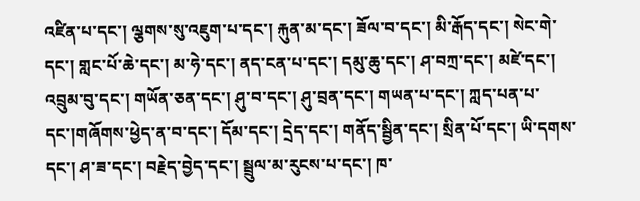འཛིན་པ་དང་། ལྕགས་སུ་འཇུག་པ་དང་། རྐུན་མ་དང་། ཟོལ་བ་དང་། མི་རྒོད་དང་། སེང་གེ་དང་། གླང་པོ་ཆེ་དང་། མ་ཧེ་དང་། ནད་ངན་པ་དང་། དམུ་ཆུ་དང་། ཤ་བཀྲ་དང་། མཛེ་དང་། འབྲུམ་བུ་དང་། གཡོན་ཅན་དང་། ཤུ་བ་དང་། ཤུ་བྲན་དང་། གཡན་པ་དང་། ཀླད་པན་པ་དང་།གཞོགས་ཕྱེད་ན་བ་དང་། དོམ་དང་། དྲེད་དང་། གནོད་སྦྱིན་དང་། སྲིན་པོ་དང་། ཡི་དགས་དང་། ཤ་ཟ་དང་། བརྗེད་བྱེད་དང་། སྦྲུལ་མ་རུངས་པ་དང་། ཁ་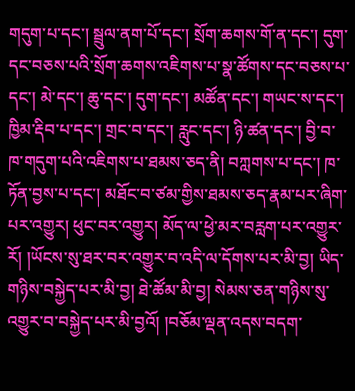གདུག་པ་དང་། སྦྲུལ་ནག་པོ་དང་། སྲོག་ཆགས་གོ་ན་དང་། དུག་དང་བཅས་པའི་སྲོག་ཆགས་འཇིགས་པ་སྣ་ཚོགས་དང་བཅས་པ་དང་། མེ་དང་། ཆུ་དང་། དུག་དང་། མཚོན་དང་། གཡང་ས་དང་། ཁྱིམ་རྡིབ་པ་དང་། གྲང་བ་དང་། རླུང་དང་། ཉི་ཚན་དང་། བྱི་བ་ཁ་གདུག་པའི་འཇིགས་པ་ཐམས་ཅད་ནི། བཀླགས་པ་དང་། ཁ་ཏོན་བྱས་པ་དང་། མཐོང་བ་ཙམ་གྱིས་ཐམས་ཅད་རྣམ་པར་ཞིག་པར་འགྱུར། ཕུང་བར་འགྱུར། མོད་ལ་ཕྱེ་མར་བརླག་པར་འགྱུར་རོ། །ཡོངས་སུ་ཐར་བར་འགྱུར་བ་འདི་ལ་དོགས་པར་མི་བྱ། ཡིད་གཉིས་བསྐྱེད་པར་མི་བྱ། ཐེ་ཚོམ་མི་བྱ། སེམས་ཅན་གཉིས་སུ་འགྱུར་བ་བསྐྱེད་པར་མི་བྱའོ། །བཅོམ་ལྡན་འདས་བདག་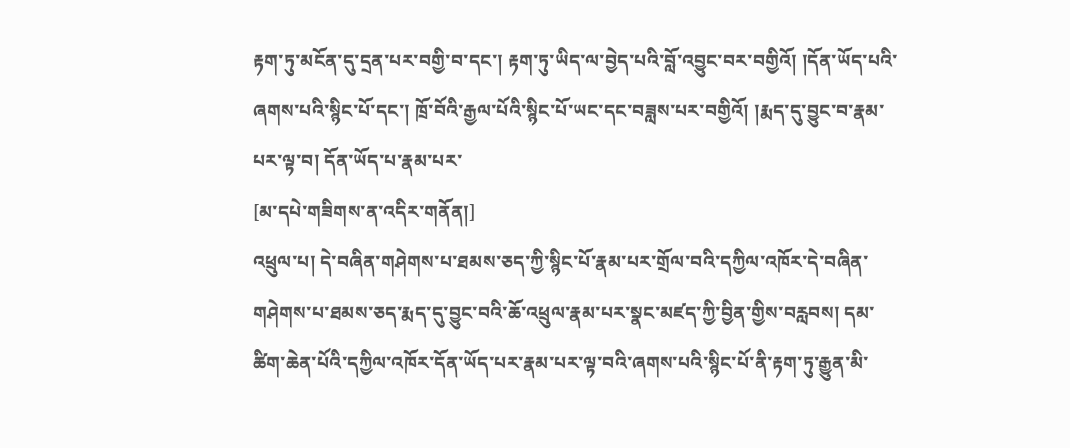རྟག་ཏུ་མངོན་དུ་དྲན་པར་བགྱི་བ་དང་། རྟག་ཏུ་ཡིད་ལ་བྱེད་པའི་བློ་འབྱུང་བར་བགྱིའོ། །དོན་ཡོད་པའི་ཞགས་པའི་སྙིང་པོ་དང་། ཁྲོ་བོའི་རྒྱལ་པོའི་སྙིང་པོ་ཡང་དང་བཟླས་པར་བགྱིའོ། །རྨད་དུ་བྱུང་བ་རྣམ་པར་ལྟ་བ། དོན་ཡོད་པ་རྣམ་པར་
[མ་དཔེ་གཟིགས་ན་འདིར་གནོན།]
འཕྲུལ་པ། དེ་བཞིན་གཤེགས་པ་ཐམས་ཅད་ཀྱི་སྙིང་པོ་རྣམ་པར་གྲོལ་བའི་དཀྱིལ་འཁོར་དེ་བཞིན་གཤེགས་པ་ཐམས་ཅད་རྨད་དུ་བྱུང་བའི་ཆོ་འཕྲུལ་རྣམ་པར་སྣང་མཛད་ཀྱི་བྱིན་གྱིས་བརླབས། དམ་ཚིག་ཆེན་པོའི་དཀྱིལ་འཁོར་དོན་ཡོད་པར་རྣམ་པར་ལྟ་བའི་ཞགས་པའི་སྙིང་པོ་ནི་རྟག་ཏུ་རྒྱུན་མི་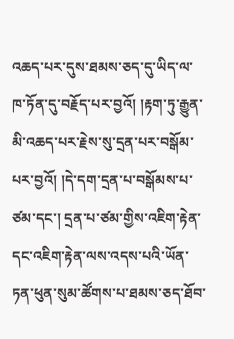འཆད་པར་དུས་ཐམས་ཅད་དུ་ཡིད་ལ་ཁ་ཏོན་དུ་བརྗོད་པར་བྱའོ། །རྟག་ཏུ་རྒྱུན་མི་འཆད་པར་རྗེས་སུ་དྲན་པར་བསྒོམ་པར་བྱའོ། །དེ་དག་དྲན་པ་བསྒོམས་པ་ཙམ་དང་། དྲན་པ་ཙམ་གྱིས་འཇིག་རྟེན་དང་འཇིག་རྟེན་ལས་འདས་པའི་ཡོན་ཏན་ཕུན་སུམ་ཚོགས་པ་ཐམས་ཅད་ཐོབ་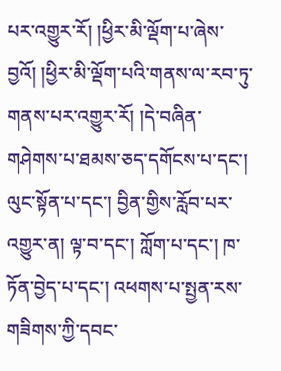པར་འགྱུར་རོ། །ཕྱིར་མི་ལྡོག་པ་ཞེས་བྱའོ། །ཕྱིར་མི་ལྡོག་པའི་གནས་ལ་རབ་ཏུ་གནས་པར་འགྱུར་རོ། །དེ་བཞིན་གཤེགས་པ་ཐམས་ཅད་དགོངས་པ་དང་། ལུང་སྟོན་པ་དང་། བྱིན་གྱིས་རློབ་པར་འགྱུར་ན། ལྟ་བ་དང་། ཀློག་པ་དང་། ཁ་ཏོན་བྱེད་པ་དང་། འཕགས་པ་སྤྱན་རས་གཟིགས་ཀྱི་དབང་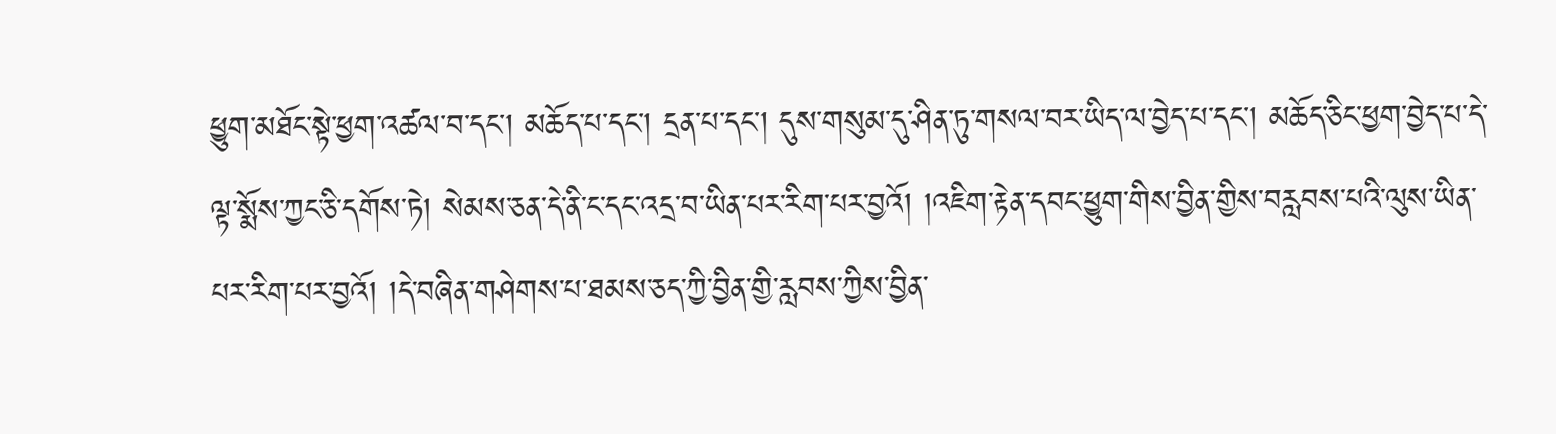ཕྱུག་མཐོང་སྟེ་ཕྱག་འཚལ་བ་དང་། མཆོད་པ་དང་། དྲན་པ་དང་། དུས་གསུམ་དུ་ཤིན་ཏུ་གསལ་བར་ཡིད་ལ་བྱེད་པ་དང་། མཆོད་ཅིང་ཕྱག་བྱེད་པ་དེ་ལྟ་སྨོས་ཀྱང་ཅི་དགོས་ཏེ། སེམས་ཅན་དེ་ནི་ང་དང་འདྲ་བ་ཡིན་པར་རིག་པར་བྱའོ། །འཇིག་རྟེན་དབང་ཕྱུག་གིས་བྱིན་གྱིས་བརླབས་པའི་ལུས་ཡིན་པར་རིག་པར་བྱའོ། །དེ་བཞིན་གཤེགས་པ་ཐམས་ཅད་ཀྱི་བྱིན་གྱི་རླབས་ཀྱིས་བྱིན་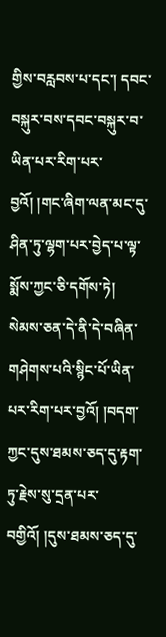གྱིས་བརླབས་པ་དང་། དབང་བསྐུར་བས་དབང་བསྐུར་བ་ཡིན་པར་རིག་པར་བྱའོ། །གང་ཞིག་ལན་མང་དུ་ཤིན་ཏུ་ལྷག་པར་བྱེད་པ་ལྟ་སྨོས་ཀྱང་ཅི་དགོས་ཏེ། སེམས་ཅན་དེ་ནི་དེ་བཞིན་གཤེགས་པའི་སྙིང་པོ་ཡིན་པར་རིག་པར་བྱའོ། །བདག་ཀྱང་དུས་ཐམས་ཅད་དུ་རྟག་ཏུ་རྗེས་སུ་དྲན་པར་བགྱིའོ། །དུས་ཐམས་ཅད་དུ་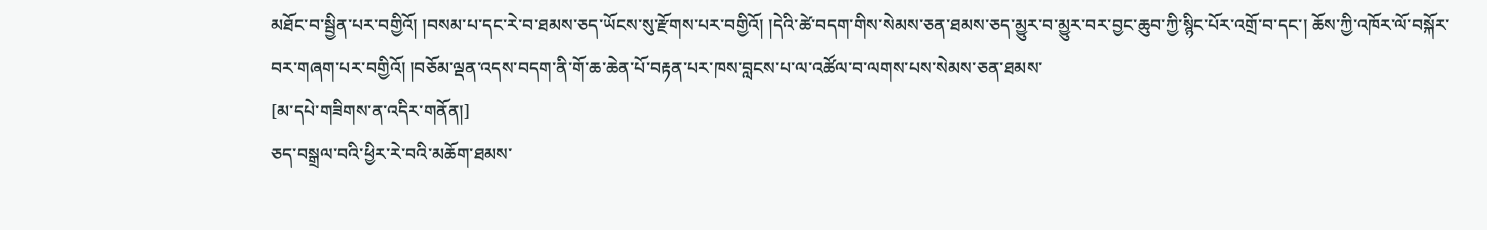མཐོང་བ་སྦྱིན་པར་བགྱིའོ། །བསམ་པ་དང་རེ་བ་ཐམས་ཅད་ཡོངས་སུ་རྫོགས་པར་བགྱིའོ། །དེའི་ཚེ་བདག་གིས་སེམས་ཅན་ཐམས་ཅད་མྱུར་བ་མྱུར་བར་བྱང་ཆུབ་ཀྱི་སྙིང་པོར་འགྲོ་བ་དང་། ཆོས་ཀྱི་འཁོར་ལོ་བསྐོར་བར་གཞག་པར་བགྱིའོ། །བཅོམ་ལྡན་འདས་བདག་ནི་གོ་ཆ་ཆེན་པོ་བརྟན་པར་ཁས་བླངས་པ་ལ་འཚོལ་བ་ལགས་པས་སེམས་ཅན་ཐམས་
[མ་དཔེ་གཟིགས་ན་འདིར་གནོན།]
ཅད་བསྒྲལ་བའི་ཕྱིར་རེ་བའི་མཆོག་ཐམས་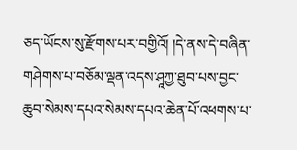ཅད་ཡོངས་སུ་རྫོགས་པར་བགྱིའོ། །དེ་ནས་དེ་བཞིན་གཤེགས་པ་བཅོམ་ལྡན་འདས་ཤཱཀྱ་ཐུབ་པས་བྱང་ཆུབ་སེམས་དཔའ་སེམས་དཔའ་ཆེན་པོ་འཕགས་པ་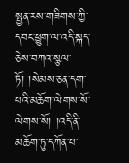སྤྱན་རས་གཟིགས་ཀྱི་དབང་ཕྱུག་ལ་འདི་སྐད་ཅེས་བཀའ་སྩལ་ཏོ། །སེམས་ཅན་དག་པའི་མཆོག་ལེགས་སོ་ལེགས་སོ། །འདི་ནི་མཆོག་ཏུ་དཀོན་པ་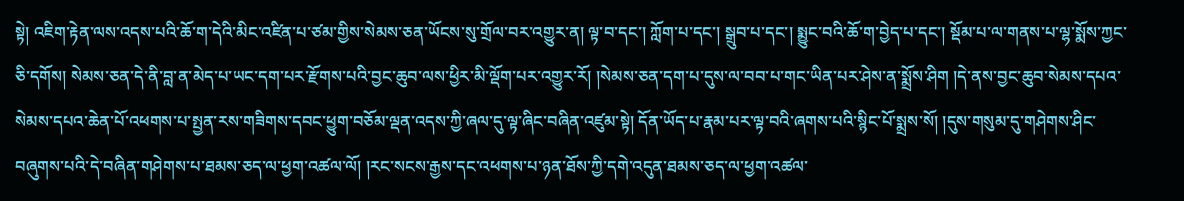སྟེ། འཇིག་རྟེན་ལས་འདས་པའི་ཆོ་ག་དེའི་མིང་འཛིན་པ་ཙམ་གྱིས་སེམས་ཅན་ཡོངས་སུ་གྲོལ་བར་འགྱུར་ན། ལྟ་བ་དང་། ཀློག་པ་དང་། སྒྲུབ་པ་དང་། སྨྱུང་བའི་ཆོ་ག་བྱེད་པ་དང་། སྡོམ་པ་ལ་གནས་པ་ལྷ་སྨོས་ཀྱང་ཅི་དགོས། སེམས་ཅན་དེ་ནི་བླ་ན་མེད་པ་ཡང་དག་པར་རྫོགས་པའི་བྱང་ཆུབ་ལས་ཕྱིར་མི་ལྡོག་པར་འགྱུར་རོ། །སེམས་ཅན་དག་པ་དུས་ལ་བབ་པ་གང་ཡིན་པར་ཤེས་ན་སྨྲོས་ཤིག །དེ་ནས་བྱང་ཆུབ་སེམས་དཔའ་སེམས་དཔའ་ཆེན་པོ་འཕགས་པ་སྤྱན་རས་གཟིགས་དབང་ཕྱུག་བཅོམ་ལྡན་འདས་ཀྱི་ཞལ་དུ་ལྟ་ཞིང་བཞིན་འཛུམ་སྟེ། དོན་ཡོད་པ་རྣམ་པར་ལྟ་བའི་ཞགས་པའི་སྙིང་པོ་སྨྲས་སོ། །དུས་གསུམ་དུ་གཤེགས་ཤིང་བཞུགས་པའི་དེ་བཞིན་གཤེགས་པ་ཐམས་ཅད་ལ་ཕྱག་འཚལ་ལོ། །རང་སངས་རྒྱས་དང་འཕགས་པ་ཉན་ཐོས་ཀྱི་དགེ་འདུན་ཐམས་ཅད་ལ་ཕྱག་འཚལ་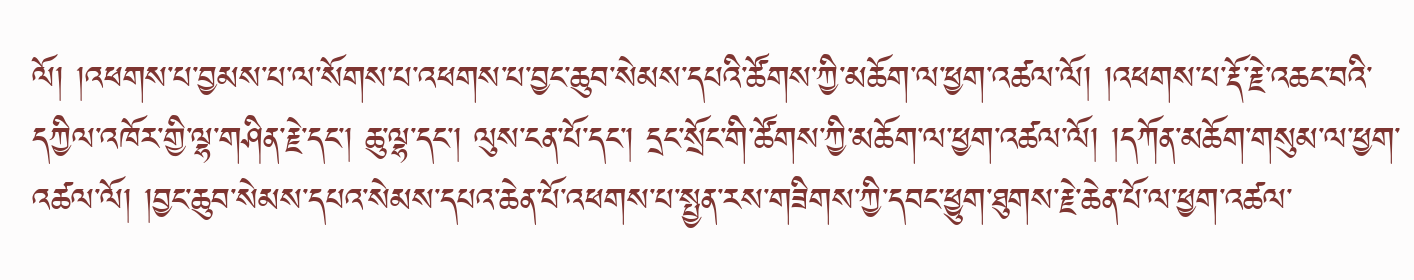ལོ། །འཕགས་པ་བྱམས་པ་ལ་སོགས་པ་འཕགས་པ་བྱང་ཆུབ་སེམས་དཔའི་ཚོགས་ཀྱི་མཆོག་ལ་ཕྱག་འཚལ་ལོ། །འཕགས་པ་རྡོ་རྗེ་འཆང་བའི་དཀྱིལ་འཁོར་གྱི་ལྷ་གཤིན་རྗེ་དང་། ཆུ་ལྷ་དང་། ལུས་ངན་པོ་དང་། དྲང་སྲོང་གི་ཚོགས་ཀྱི་མཆོག་ལ་ཕྱག་འཚལ་ལོ། །དཀོན་མཆོག་གསུམ་ལ་ཕྱག་འཚལ་ལོ། །བྱང་ཆུབ་སེམས་དཔའ་སེམས་དཔའ་ཆེན་པོ་འཕགས་པ་སྤྱན་རས་གཟིགས་ཀྱི་དབང་ཕྱུག་ཐུགས་རྗེ་ཆེན་པོ་ལ་ཕྱག་འཚལ་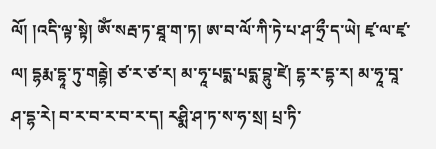ལོ། །འདི་ལྟ་སྟེ། ཨོཾ་སརྦ་ཏ་ཐཱ་ག་ཏ། ཨ་བ་ལོ་ཀི་ཏེ་པ་ཤ་ཧྲྀ་ད་ཡེ། ཛྭ་ལ་ཛྭ་ལ། དྷརྨ་དྷཱ་ཏུ་གརྦྷེ། ཙ་ར་ཙ་ར། མ་ཧཱ་པདྨ་པདྨ་བྷུ་ཛེ། དྷ་ར་དྷ་ར། མ་ཧཱ་བཱ་ཤ་དྷ་རེ། བ་ར་བ་ར་བ་ར་ད། རཤྨི་ཤ་ཏ་ས་ཧ་སྲ། པྲ་ཏི་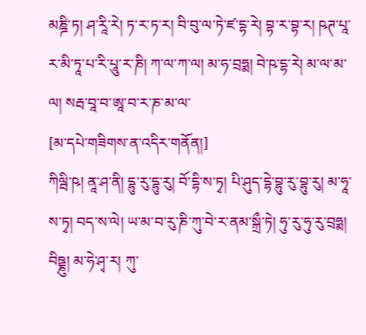མཎྜི་ཏ། ཤ་རཱི་རེ། ཏ་ར་ཏ་ར། བི་བུ་ལ་ཏེ་ཛ་དྷ་རེ། བྷ་ར་བྷ་ར། ཥཊ་པཱ་ར་མི་ཏཱ་པ་རི་པཱུ་ར་ཎི། ཀ་ལ་ཀ་ལ། མ་ཧ་བྲཧྨ། བེ་ཥ་དྷ་རེ། མ་ལ་མ་ལ། སརྦ་བཱ་བ་ཨཱ་བ་ར་ཎ་མ་ལ་
[མ་དཔེ་གཟིགས་ན་འདིར་གནོན།]
ཀིལྦི་ཥ། ནཱ་ཤ་ནི། དྷུ་རུ་དྷུ་རུ། བོ་དྷི་ས་ཏྭ། པི་ཤུད་དྷེ་བྷུ་རུ་བྷུ་རུ། མ་ཧཱ་ས་ཏྭ། བད་ས་ལེ། ཡ་མ་བ་རུ་ཎི་ཀུ་བེ་ར་ནམ་སྐྲྀ་ཏེ། ཧུ་རུ་ཧུ་རུ་བྲཧྨ། བིཋྞུ། མ་ཧེ་ཤྭ་ར། ཀུ་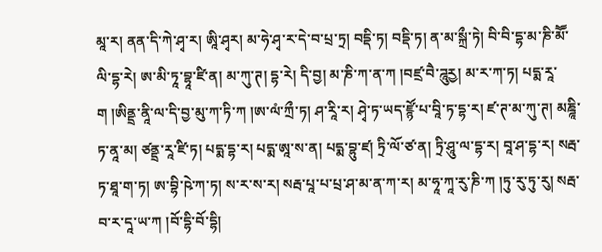མཱ་ར། ནན་དི་ཀེ་ཤྭ་ར། ཨཱི་ཤྭར། མ་ཧེ་ཤྭ་ར་དེ་བ་པྲ་ཏྲ། བདྡི་ཏ། བདྡི་ཏ། ན་མ་སྐྲྀ་ཏེ། བི་བི་དྷ་མ་ཎི་མཽ་ལི་དྷ་རེ། ཨ་མི་ཏཱ་བྷཱ་ཛི་ན། མ་ཀུ་ཊ། དྷ་རེ། དི་བྱ། མ་ཎི་ཀ་ན་ཀ །བཛྲ་བཻ་ཌཱུརྱ། མ་ར་ཀ་ཏ། པདྨ་རཱ་ག །ཨིནྡྲ་ནཱི་ལ་དི་བྱ་མུ་ཀ་ཏི་ཀ །ཨ་ལཾ་ཀྲྀ་ཏ། ཤ་རཱི་ར། ཤྭེ་ཏ་ཡད་ཛྙོ་པ་བཱི་ཏ་དྷ་ར། ཛ་ཊ་མ་ཀུ་ཊ། མཎྜཱི་ཏ་ནཱ་མ། ཙནྡྲ་རཱ་ཛི་ཏ། པདྨ་དྷ་ར། པདྨ་ཨཱ་ས་ན། པདྨ་བྷུ་ཛ། ཏྲི་ལོ་ཙ་ན། ཏྲི་ཤཱུ་ལ་དྷ་ར། བཱ་ཤ་དྷ་ར། སརྦ་ཏ་ཐཱ་ག་ཏ། ཨ་བྷི་ཥེ་ཀ་ཏ། ས་ར་ས་ར། སརྦ་པཱ་པ་པྲ་ཤ་མ་ན་ཀ་ར། མ་ཧཱ་ཀཱ་རུ་ཎི་ཀ །ཏུ་རུ་ཏུ་རུ། སརྦ་བ་ར་དཱ་ཡ་ཀ །བོ་དྷི་བོ་དྷི།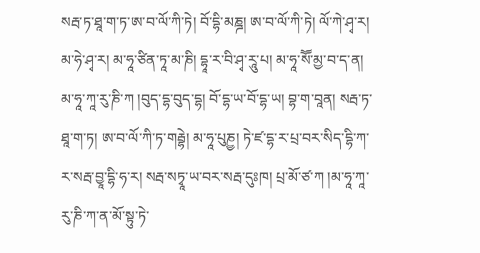སརྦ་ཏ་ཐཱ་ག་ཏ་ཨ་བ་ལོ་ཀི་ཏེ། བོ་དྷི་མཎྜ། ཨ་བ་ལོ་ཀི་ཏེ། ལོ་ཀེ་ཤྭ་ར། མ་ཧེ་ཤྭ་ར། མ་ཧཱ་ཙིན་ཏཱ་མ་ཎི། དྷཱ་ར་བི་ཤྭ་རཱུ་པ། མ་ཧཱ་སཽ་མྱ་བ་ད་ན། མ་ཧཱ་ཀཱ་རུ་ཎི་ཀ །བུད་དྷ་བུད་དྷ། བོ་དྷ་ཡ་བོ་དྷ་ཡ། བྷ་ག་བཱན། སརྦ་ཏ་ཐཱ་ག་ཏ། ཨ་བ་ལོ་ཀི་ཏ་གརྦྷེ། མ་ཧཱ་པུཎྱ། ཏེ་ཛ་དྷ་ར་པྲ་བར་སིད་དྷི་ཀ་ར་སརྦ་བྱཱ་དྷི་ཧ་ར། སརྦ་སཏྭཱ་ཡ་བར་སརྦ་དུཿཁ། པྲ་མོ་ཙ་ཀ །མ་ཧཱ་ཀཱ་རུ་ཎི་ཀ་ན་མོ་སྟུ་ཏེ་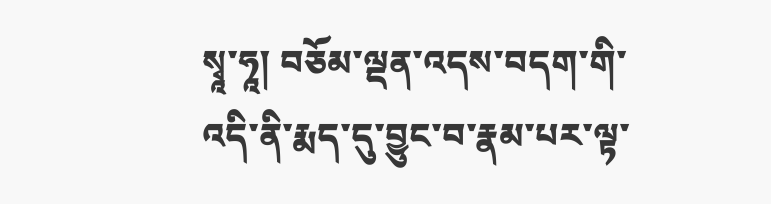སྭཱ་ཧཱ། བཅོམ་ལྡན་འདས་བདག་གི་འདི་ནི་རྨད་དུ་བྱུང་བ་རྣམ་པར་ལྟ་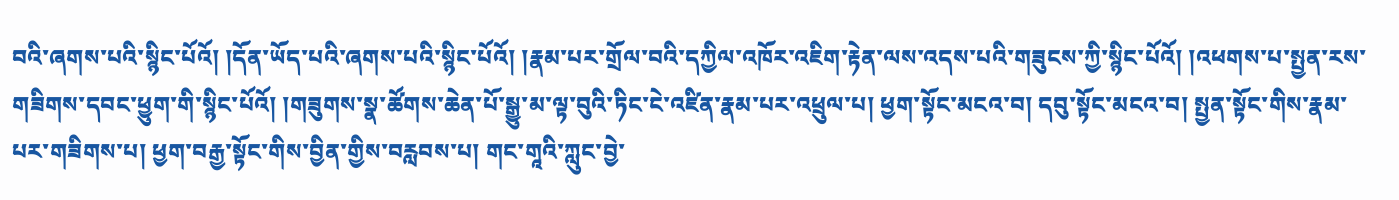བའི་ཞགས་པའི་སྙིང་པོའོ། །དོན་ཡོད་པའི་ཞགས་པའི་སྙིང་པོའོ། །རྣམ་པར་གྲོལ་བའི་དཀྱིལ་འཁོར་འཇིག་རྟེན་ལས་འདས་པའི་གཟུངས་ཀྱི་སྙིང་པོའོ། །འཕགས་པ་སྤྱན་རས་གཟིགས་དབང་ཕྱུག་གི་སྙིང་པོའོ། །གཟུགས་སྣ་ཚོགས་ཆེན་པོ་སྒྱུ་མ་ལྟ་བུའི་ཏིང་ངེ་འཛིན་རྣམ་པར་འཕྲུལ་པ། ཕྱག་སྟོང་མངའ་བ། དབུ་སྟོང་མངའ་བ། སྤྱན་སྟོང་གིས་རྣམ་པར་གཟིགས་པ། ཕྱག་བརྒྱ་སྟོང་གིས་བྱིན་གྱིས་བརླབས་པ། གང་གཱའི་ཀླུང་བྱེ་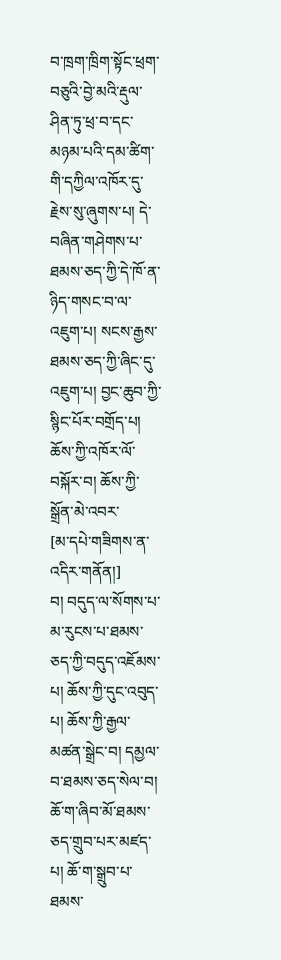བ་ཁྲག་ཁྲིག་སྟོང་ཕྲག་བཅུའི་བྱེ་མའི་རྡུལ་ཤིན་ཏུ་ཕྲ་བ་དང་མཉམ་པའི་དམ་ཚིག་གི་དཀྱིལ་འཁོར་དུ་རྗེས་སུ་ཞུགས་པ། དེ་བཞིན་གཤེགས་པ་ཐམས་ཅད་ཀྱི་དེ་ཁོ་ན་ཉིད་གསང་བ་ལ་འཇུག་པ། སངས་རྒྱས་ཐམས་ཅད་ཀྱི་ཞིང་དུ་འཇུག་པ། བྱང་ཆུབ་ཀྱི་སྙིང་པོར་བགྲོད་པ། ཆོས་ཀྱི་འཁོར་ལོ་བསྐོར་བ། ཆོས་ཀྱི་སྒྲོན་མེ་འབར་
[མ་དཔེ་གཟིགས་ན་འདིར་གནོན།]
བ། བདུད་ལ་སོགས་པ་མ་རུངས་པ་ཐམས་ཅད་ཀྱི་བདུད་འཇོམས་པ། ཆོས་ཀྱི་དུང་འབུད་པ། ཆོས་ཀྱི་རྒྱལ་མཚན་སྒྲེང་བ། དམྱལ་བ་ཐམས་ཅད་སེལ་བ། ཆོ་ག་ཞིབ་མོ་ཐམས་ཅད་གྲུབ་པར་མཛད་པ། ཆོ་ག་སྒྲུབ་པ་ཐམས་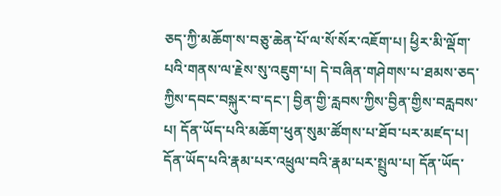ཅད་ཀྱི་མཆོག་ས་བཅུ་ཆེན་པོ་ལ་སོ་སོར་འཇོག་པ། ཕྱིར་མི་ལྡོག་པའི་གནས་ལ་རྗེས་སུ་འཇུག་པ། དེ་བཞིན་གཤེགས་པ་ཐམས་ཅད་ཀྱིས་དབང་བསྐུར་བ་དང་། བྱིན་གྱི་རླབས་ཀྱིས་བྱིན་གྱིས་བརླབས་པ། དོན་ཡོད་པའི་མཆོག་ཕུན་སུམ་ཚོགས་པ་ཐོབ་པར་མཛད་པ། དོན་ཡོད་པའི་རྣམ་པར་འཕྲུལ་བའི་རྣམ་པར་སྤྲུལ་པ། དོན་ཡོད་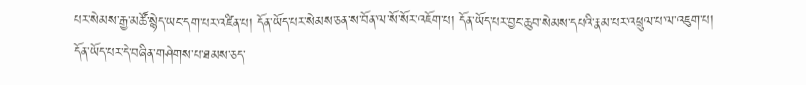པར་སེམས་རྒྱ་མཚོ་སྙེད་ཡང་དག་པར་འཛིན་པ། དོན་ཡོད་པར་སེམས་ཅན་ས་བོན་ལ་སོ་སོར་འཇོག་པ། དོན་ཡོད་པར་བྱང་ཆུབ་སེམས་དཔའི་རྣམ་པར་འཕྲུལ་པ་ལ་འཇུག་པ། དོན་ཡོད་པར་དེ་བཞིན་གཤེགས་པ་ཐམས་ཅད་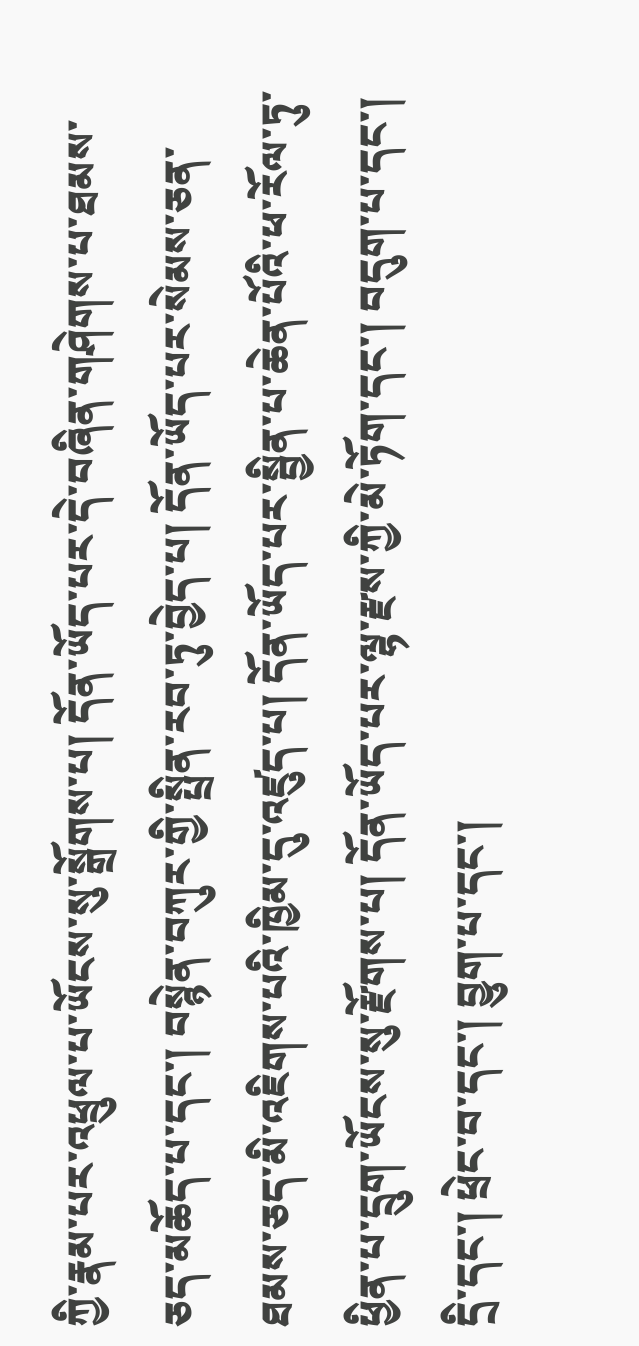ཀྱི་རྣམ་པར་འཕྲུལ་པ་ཡོངས་སུ་སྒྲོགས་པ། དོན་ཡོད་པར་དེ་བཞིན་གཤེགས་པ་ཐམས་ཅད་མཆོད་པ་དང་། བསྙེན་བཀུར་གྱི་སྤྲིན་རབ་ཏུ་བྱེད་པ། དོན་ཡོད་པར་སེམས་ཅན་ཐམས་ཅད་མི་འཇིགས་པའི་ཁྱིམ་དུ་འཛུད་པ། དོན་ཡོད་པར་སྦྱིན་པ་ཆེན་པོའི་ཕ་རོལ་ཏུ་ཕྱིན་པ་དྲུག་ཡོངས་སུ་རྫོགས་པ། དོན་ཡོད་པར་ལྷ་རྫས་ཀྱི་མེ་ཏོག་དང་། བདུག་པ་དང་། དྲི་དང་། ཕྲེང་བ་དང་། བྱུག་པ་དང་།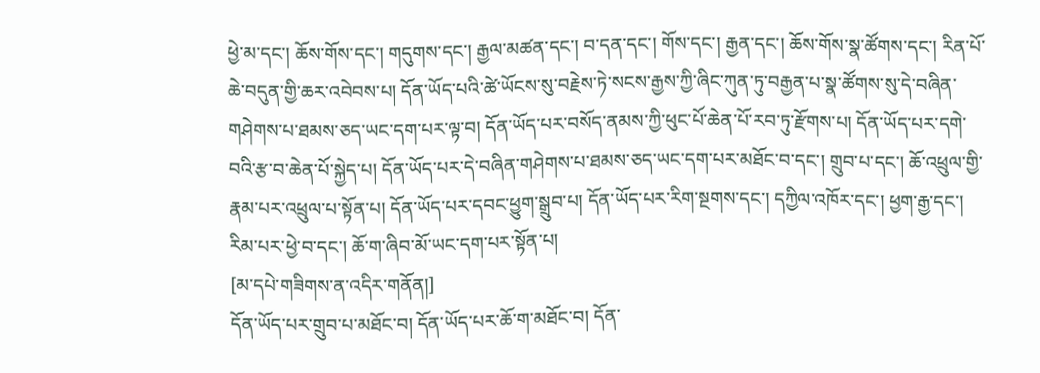ཕྱེ་མ་དང་། ཆོས་གོས་དང་། གདུགས་དང་། རྒྱལ་མཚན་དང་། བ་དན་དང་། གོས་དང་། རྒྱན་དང་། ཆོས་གོས་སྣ་ཚོགས་དང་། རིན་པོ་ཆེ་བདུན་གྱི་ཆར་འབེབས་པ། དོན་ཡོད་པའི་ཚེ་ཡོངས་སུ་བརྗེས་ཏེ་སངས་རྒྱས་ཀྱི་ཞིང་ཀུན་ཏུ་བརྒྱན་པ་སྣ་ཚོགས་སུ་དེ་བཞིན་གཤེགས་པ་ཐམས་ཅད་ཡང་དག་པར་ལྟ་བ། དོན་ཡོད་པར་བསོད་ནམས་ཀྱི་ཕུང་པོ་ཆེན་པོ་རབ་ཏུ་རྫོགས་པ། དོན་ཡོད་པར་དགེ་བའི་རྩ་བ་ཆེན་པོ་སྐྱེད་པ། དོན་ཡོད་པར་དེ་བཞིན་གཤེགས་པ་ཐམས་ཅད་ཡང་དག་པར་མཐོང་བ་དང་། གྲུབ་པ་དང་། ཆོ་འཕྲུལ་གྱི་རྣམ་པར་འཕྲུལ་པ་སྟོན་པ། དོན་ཡོད་པར་དབང་ཕྱུག་སྒྲུབ་པ། དོན་ཡོད་པར་རིག་སྔགས་དང་། དཀྱིལ་འཁོར་དང་། ཕྱག་རྒྱ་དང་། རིམ་པར་ཕྱེ་བ་དང་། ཆོ་ག་ཞིབ་མོ་ཡང་དག་པར་སྟོན་པ།
[མ་དཔེ་གཟིགས་ན་འདིར་གནོན།]
དོན་ཡོད་པར་གྲུབ་པ་མཐོང་བ། དོན་ཡོད་པར་ཆོ་ག་མཐོང་བ། དོན་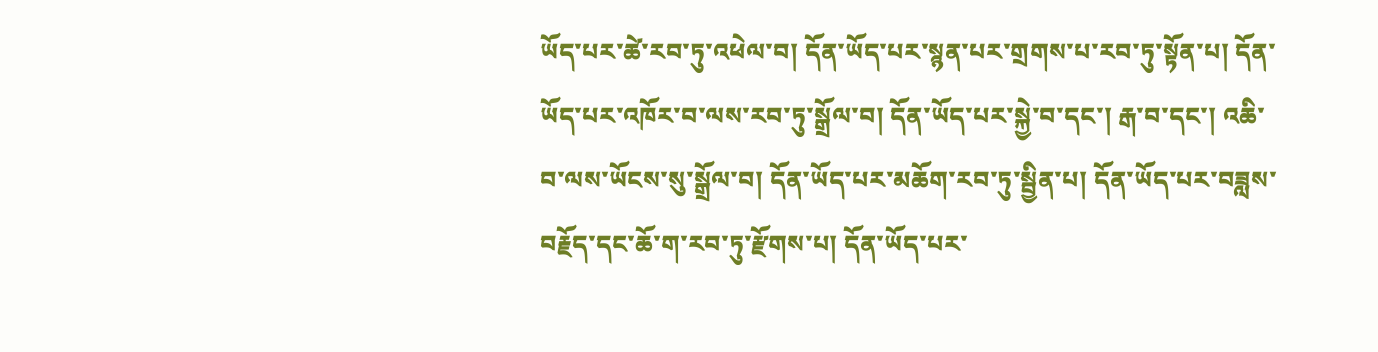ཡོད་པར་ཚེ་རབ་ཏུ་འཕེལ་བ། དོན་ཡོད་པར་སྙན་པར་གྲགས་པ་རབ་ཏུ་སྟོན་པ། དོན་ཡོད་པར་འཁོར་བ་ལས་རབ་ཏུ་སྒྲོལ་བ། དོན་ཡོད་པར་སྐྱེ་བ་དང་། རྒ་བ་དང་། འཆི་བ་ལས་ཡོངས་སུ་སྒྲོལ་བ། དོན་ཡོད་པར་མཆོག་རབ་ཏུ་སྦྱིན་པ། དོན་ཡོད་པར་བཟླས་བརྗོད་དང་ཆོ་ག་རབ་ཏུ་རྫོགས་པ། དོན་ཡོད་པར་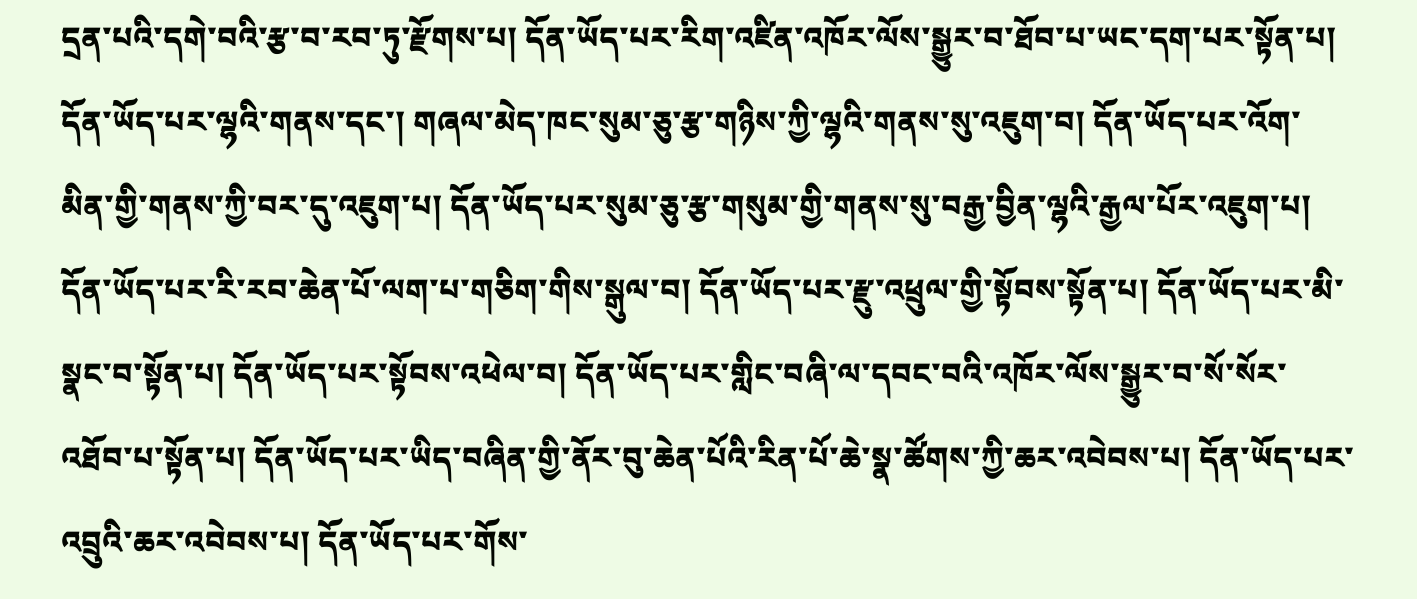དྲན་པའི་དགེ་བའི་རྩ་བ་རབ་ཏུ་རྫོགས་པ། དོན་ཡོད་པར་རིག་འཛིན་འཁོར་ལོས་སྒྱུར་བ་ཐོབ་པ་ཡང་དག་པར་སྟོན་པ། དོན་ཡོད་པར་ལྷའི་གནས་དང་། གཞལ་མེད་ཁང་སུམ་ཅུ་རྩ་གཉིས་ཀྱི་ལྷའི་གནས་སུ་འཇུག་བ། དོན་ཡོད་པར་འོག་མིན་གྱི་གནས་ཀྱི་བར་དུ་འཇུག་པ། དོན་ཡོད་པར་སུམ་ཅུ་རྩ་གསུམ་གྱི་གནས་སུ་བརྒྱ་བྱིན་ལྷའི་རྒྱལ་པོར་འཇུག་པ། དོན་ཡོད་པར་རི་རབ་ཆེན་པོ་ལག་པ་གཅིག་གིས་སྒུལ་བ། དོན་ཡོད་པར་རྫུ་འཕྲུལ་གྱི་སྟོབས་སྟོན་པ། དོན་ཡོད་པར་མི་སྣང་བ་སྟོན་པ། དོན་ཡོད་པར་སྟོབས་འཕེལ་བ། དོན་ཡོད་པར་གླིང་བཞི་ལ་དབང་བའི་འཁོར་ལོས་སྒྱུར་བ་སོ་སོར་འཐོབ་པ་སྟོན་པ། དོན་ཡོད་པར་ཡིད་བཞིན་གྱི་ནོར་བུ་ཆེན་པོའི་རིན་པོ་ཆེ་སྣ་ཚོགས་ཀྱི་ཆར་འབེབས་པ། དོན་ཡོད་པར་འབྲུའི་ཆར་འབེབས་པ། དོན་ཡོད་པར་གོས་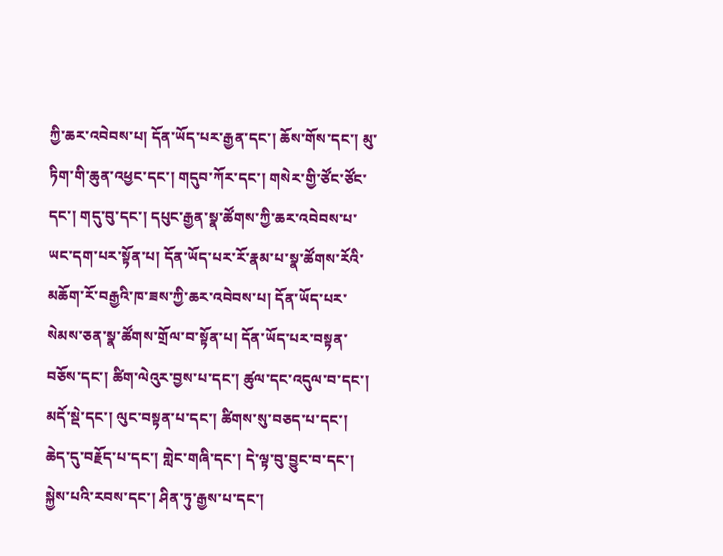ཀྱི་ཆར་འབེབས་པ། དོན་ཡོད་པར་རྒྱན་དང་། ཆོས་གོས་དང་། མུ་ཏིག་གི་ཆུན་འཕྱང་དང་། གདུབ་ཀོར་དང་། གསེར་གྱི་ཙོང་ཙོང་དང་། གདུ་བུ་དང་། དཔུང་རྒྱན་སྣ་ཚོགས་ཀྱི་ཆར་འབེབས་པ་ཡང་དག་པར་སྟོན་པ། དོན་ཡོད་པར་རོ་རྣམ་པ་སྣ་ཚོགས་རོའི་མཆོག་རོ་བརྒྱའི་ཁ་ཟས་ཀྱི་ཆར་འབེབས་པ། དོན་ཡོད་པར་སེམས་ཅན་སྣ་ཚོགས་གྲོལ་བ་སྟོན་པ། དོན་ཡོད་པར་བསྟན་བཅོས་དང་། ཚིག་ལེའུར་བྱས་པ་དང་། ཚུལ་དང་འདུལ་བ་དང་། མདོ་སྡེ་དང་། ལུང་བསྟན་པ་དང་། ཚིགས་སུ་བཅད་པ་དང་། ཆེད་དུ་བརྗོད་པ་དང་། གླེང་གཞི་དང་། དེ་ལྟ་བུ་བྱུང་བ་དང་། སྐྱེས་པའི་རབས་དང་། ཤིན་ཏུ་རྒྱས་པ་དང་།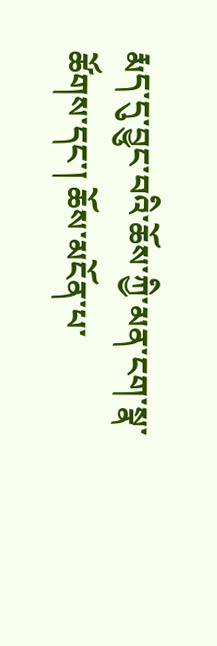རྨད་དུ་བྱུང་བའི་ཆོས་ཀྱི་མན་ངག་སྣ་ཚོགས་དང་། ཆོས་མངོན་པ་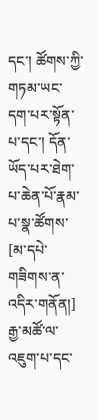དང་། ཚོགས་ཀྱི་གཏམ་ཡང་དག་པར་སྟོན་པ་དང་། དོན་ཡོད་པར་ཐེག་པ་ཆེན་པོ་རྣམ་པ་སྣ་ཚོགས་
[མ་དཔེ་གཟིགས་ན་འདིར་གནོན།]
རྒྱ་མཚོ་ལ་འཇུག་པ་དང་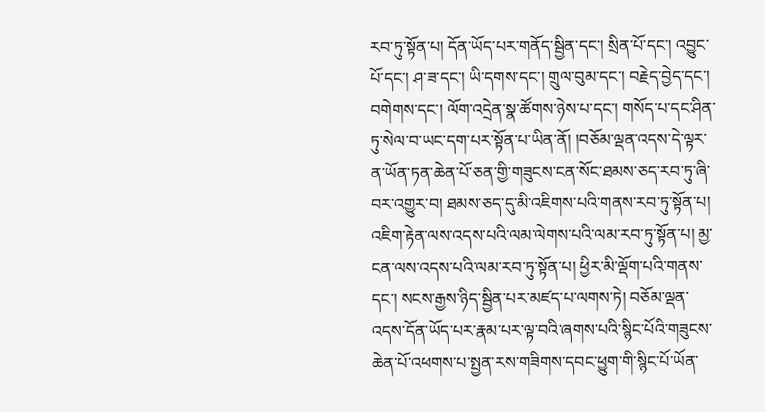རབ་ཏུ་སྟོན་པ། དོན་ཡོད་པར་གནོད་སྦྱིན་དང་། སྲིན་པོ་དང་། འབྱུང་པོ་དང་། ཤ་ཟ་དང་། ཡི་དགས་དང་། གྲུལ་བུམ་དང་། བརྗེད་བྱེད་དང་། བགེགས་དང་། ལོག་འདྲེན་སྣ་ཚོགས་ཉེས་པ་དང་། གསོད་པ་དང་ཤིན་ཏུ་སེལ་བ་ཡང་དག་པར་སྟོན་པ་ཡིན་ནོ། །བཅོམ་ལྡན་འདས་དེ་ལྟར་ན་ཡོན་ཏན་ཆེན་པོ་ཅན་གྱི་གཟུངས་ངན་སོང་ཐམས་ཅད་རབ་ཏུ་ཞི་བར་འགྱུར་བ། ཐམས་ཅད་དུ་མི་འཇིགས་པའི་གནས་རབ་ཏུ་སྟོན་པ། འཇིག་རྟེན་ལས་འདས་པའི་ལམ་ལེགས་པའི་ལམ་རབ་ཏུ་སྟོན་པ། མྱ་ངན་ལས་འདས་པའི་ལམ་རབ་ཏུ་སྟོན་པ། ཕྱིར་མི་ལྡོག་པའི་གནས་དང་། སངས་རྒྱས་ཉིད་སྦྱིན་པར་མཛད་པ་ལགས་ཏེ། བཅོམ་ལྡན་འདས་དོན་ཡོད་པར་རྣམ་པར་ལྟ་བའི་ཞགས་པའི་སྙིང་པོའི་གཟུངས་ཆེན་པོ་འཕགས་པ་སྤྱན་རས་གཟིགས་དབང་ཕྱུག་གི་སྙིང་པོ་ཡོན་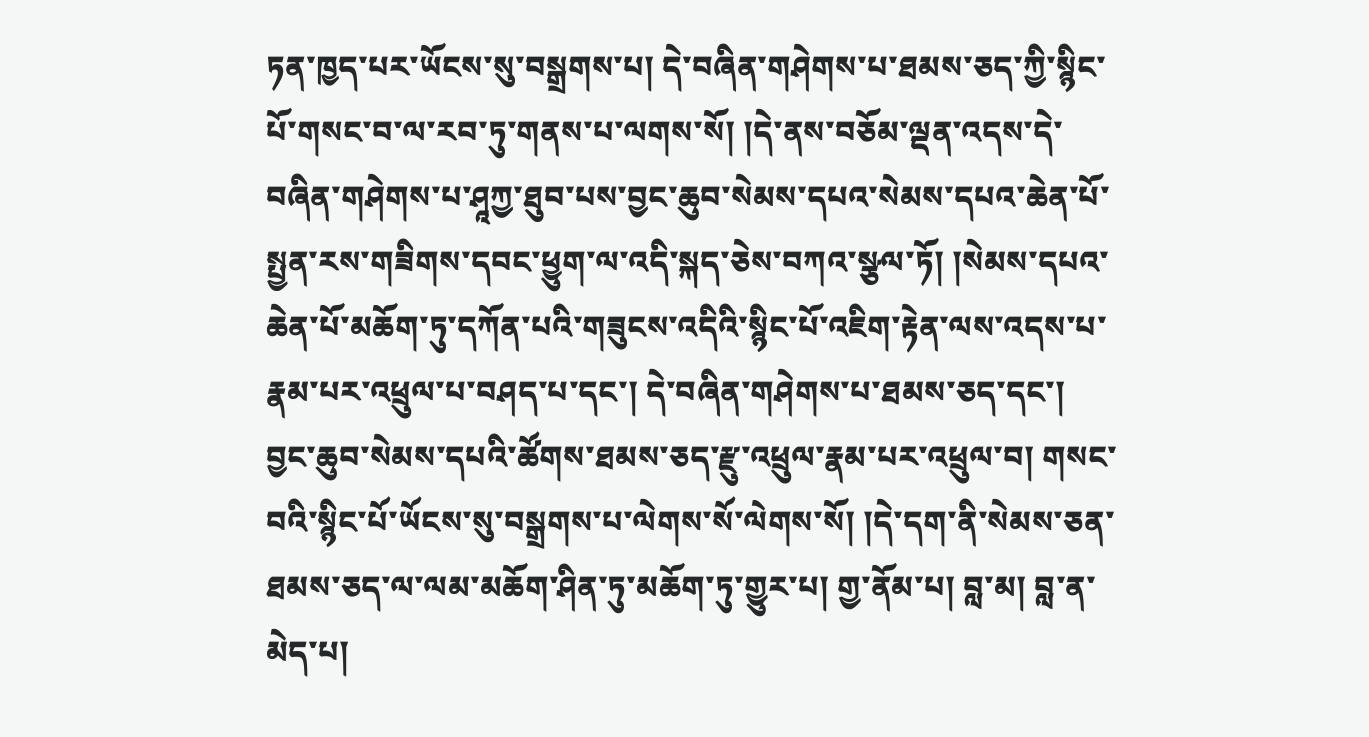ཏན་ཁྱད་པར་ཡོངས་སུ་བསྒྲགས་པ། དེ་བཞིན་གཤེགས་པ་ཐམས་ཅད་ཀྱི་སྙིང་པོ་གསང་བ་ལ་རབ་ཏུ་གནས་པ་ལགས་སོ། །དེ་ནས་བཅོམ་ལྡན་འདས་དེ་བཞིན་གཤེགས་པ་ཤཱཀྱ་ཐུབ་པས་བྱང་ཆུབ་སེམས་དཔའ་སེམས་དཔའ་ཆེན་པོ་སྤྱན་རས་གཟིགས་དབང་ཕྱུག་ལ་འདི་སྐད་ཅེས་བཀའ་སྩལ་ཏོ། །སེམས་དཔའ་ཆེན་པོ་མཆོག་ཏུ་དཀོན་པའི་གཟུངས་འདིའི་སྙིང་པོ་འཇིག་རྟེན་ལས་འདས་པ་རྣམ་པར་འཕྲུལ་པ་བཤད་པ་དང་། དེ་བཞིན་གཤེགས་པ་ཐམས་ཅད་དང་། བྱང་ཆུབ་སེམས་དཔའི་ཚོགས་ཐམས་ཅད་རྫུ་འཕྲུལ་རྣམ་པར་འཕྲུལ་བ། གསང་བའི་སྙིང་པོ་ཡོངས་སུ་བསྒྲགས་པ་ལེགས་སོ་ལེགས་སོ། །དེ་དག་ནི་སེམས་ཅན་ཐམས་ཅད་ལ་ལམ་མཆོག་ཤིན་ཏུ་མཆོག་ཏུ་གྱུར་པ། གྱ་ནོམ་པ། བླ་མ། བླ་ན་མེད་པ།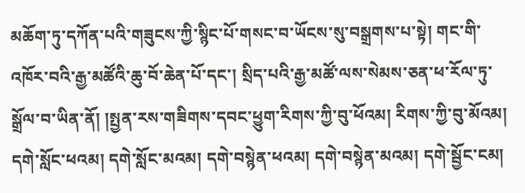མཆོག་ཏུ་དཀོན་པའི་གཟུངས་ཀྱི་སྙིང་པོ་གསང་བ་ཡོངས་སུ་བསྒྲགས་པ་སྟེ། གང་གི་འཁོར་བའི་རྒྱ་མཚོའི་ཆུ་བོ་ཆེན་པོ་དང་། སྲིད་པའི་རྒྱ་མཚོ་ལས་སེམས་ཅན་ཕ་རོལ་ཏུ་སྒྲོལ་བ་ཡིན་ནོ། །སྤྱན་རས་གཟིགས་དབང་ཕྱུག་རིགས་ཀྱི་བུ་ཕོའམ། རིགས་ཀྱི་བུ་མོའམ། དགེ་སློང་ཕའམ། དགེ་སློང་མའམ། དགེ་བསྙེན་ཕའམ། དགེ་བསྙེན་མའམ། དགེ་སྦྱོང་ངམ།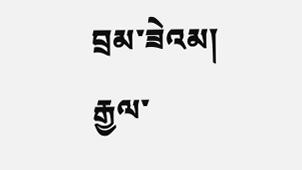བྲམ་ཟེའམ། རྒྱལ་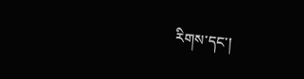རིགས་དང་།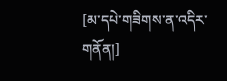[མ་དཔེ་གཟིགས་ན་འདིར་གནོན།]